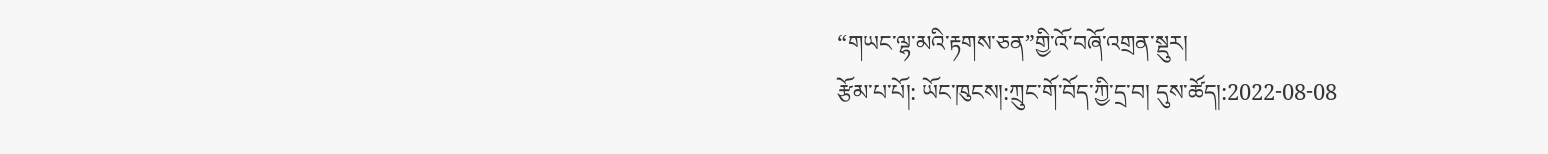“གཡང་ལྷ་མའི་རྟགས་ཅན”གྱི་འོ་བཞོ་འགྲན་སྡུར།
རྩོམ་པ་པོ།: ཡོང་ཁུངས།:ཀྲུང་གོ་བོད་ཀྱི་དྲ་བ། དུས་ཚོད།:2022-08-08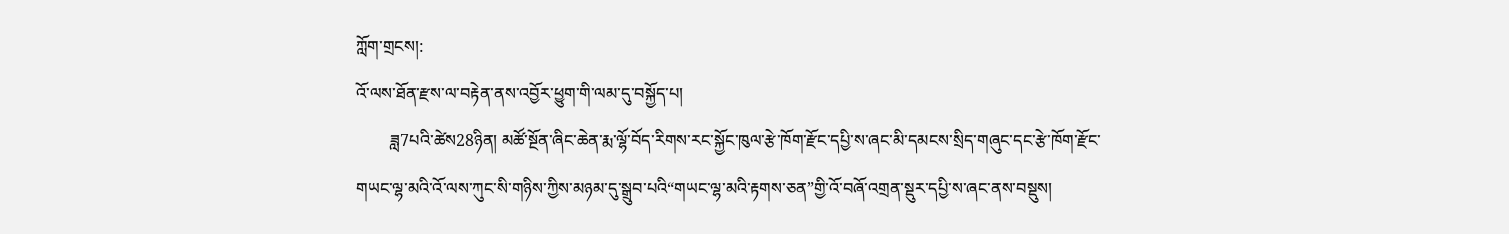ཀློག་གྲངས།:
འོ་ལས་ཐོན་རྫས་ལ་བརྟེན་ནས་འབྱོར་ཕྱུག་གི་ལམ་དུ་བསྐྱོད་པ།
        ཟླ7པའི་ཚེས28ཉིན། མཚོ་སྔོན་ཞིང་ཆེན་རྨ་ལྷོ་བོད་རིགས་རང་སྐྱོང་ཁུལ་རྩེ་ཁོག་རྫོང་དཔྱི་ས་ཞང་མི་དམངས་སྲིད་གཞུང་དང་རྩེ་ཁོག་རྫོང་གཡང་ལྷ་མའི་འོ་ལས་ཀུང་སི་གཉིས་ཀྱིས་མཉམ་དུ་སྒྲུབ་པའི“གཡང་ལྷ་མའི་རྟགས་ཅན”གྱི་འོ་བཞོ་འགྲན་སྡུར་དཔྱི་ས་ཞང་ནས་བསྡུས།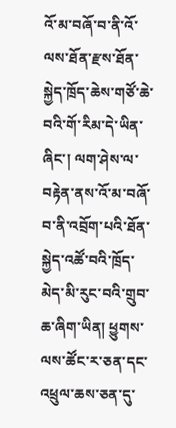འོ་མ་བཞོ་བ་ནི་འོ་ལས་ཐོན་རྫས་ཐོན་སྐྱེད་ཁྲོད་ཆེས་གཙོ་ཆེ་བའི་གོ་རིམ་དེ་ཡིན་ཞིང་། ལག་ཤེས་ལ་བརྟེན་ནས་འོ་མ་བཞོ་བ་ནི་འབྲོག་པའི་ཐོན་སྐྱེད་འཚོ་བའི་ཁྲོད་མེད་མི་རུང་བའི་གྲུབ་ཆ་ཞིག་ཡིན། ཕྱུགས་ལས་ཚོང་ར་ཅན་དང་འཕྲུལ་ཆས་ཅན་དུ་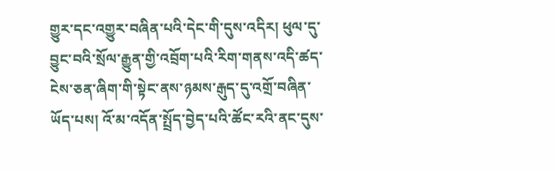གྱུར་དང་འགྱུར་བཞིན་པའི་དེང་གི་དུས་འདིར། ཕུལ་དུ་བྱུང་བའི་སྲོལ་རྒྱུན་གྱི་འབྲོག་པའི་རིག་གནས་འདི་ཚད་ངེས་ཅན་ཞིག་གི་སྟེང་ནས་ཉམས་རྒུད་དུ་འགྲོ་བཞིན་ཡོད་པས། འོ་མ་འདོན་སྤྲོད་བྱེད་པའི་ཚོང་རའི་ནང་དུས་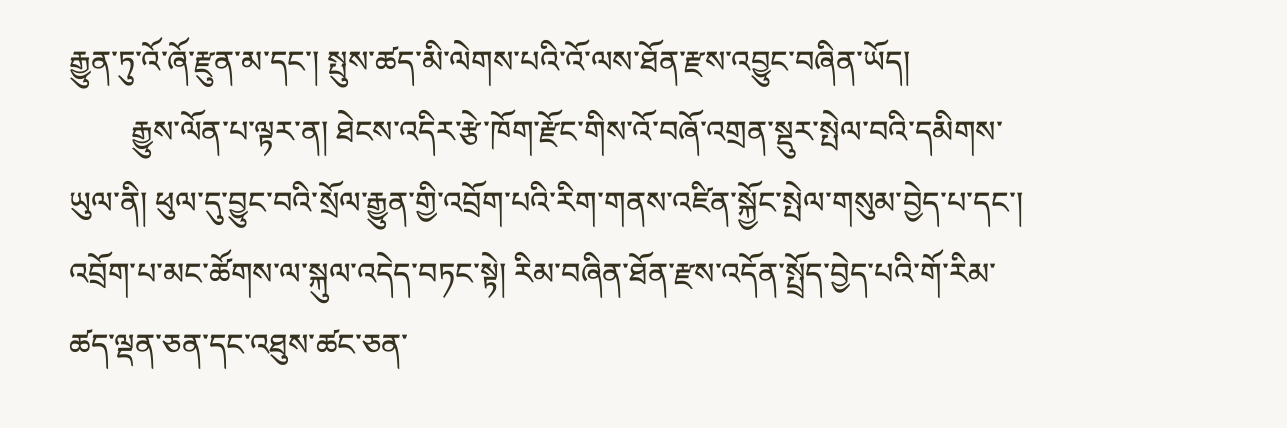རྒྱུན་ཏུ་འོ་ཞོ་རྫུན་མ་དང་། སྤུས་ཚད་མི་ལེགས་པའི་འོ་ལས་ཐོན་རྫས་འབྱུང་བཞིན་ཡོད།
        རྒྱུས་ལོན་པ་ལྟར་ན། ཐེངས་འདིར་རྩེ་ཁོག་རྫོང་གིས་འོ་བཞོ་འགྲན་སྡུར་སྤེལ་བའི་དམིགས་ཡུལ་ནི། ཕུལ་དུ་བྱུང་བའི་སྲོལ་རྒྱུན་གྱི་འབྲོག་པའི་རིག་གནས་འཛིན་སྐྱོང་སྤེལ་གསུམ་བྱེད་པ་དང་། འབྲོག་པ་མང་ཚོགས་ལ་སྐུལ་འདེད་བཏང་སྟེ། རིམ་བཞིན་ཐོན་རྫས་འདོན་སྤྲོད་བྱེད་པའི་གོ་རིམ་ཚད་ལྡན་ཅན་དང་འཐུས་ཚང་ཅན་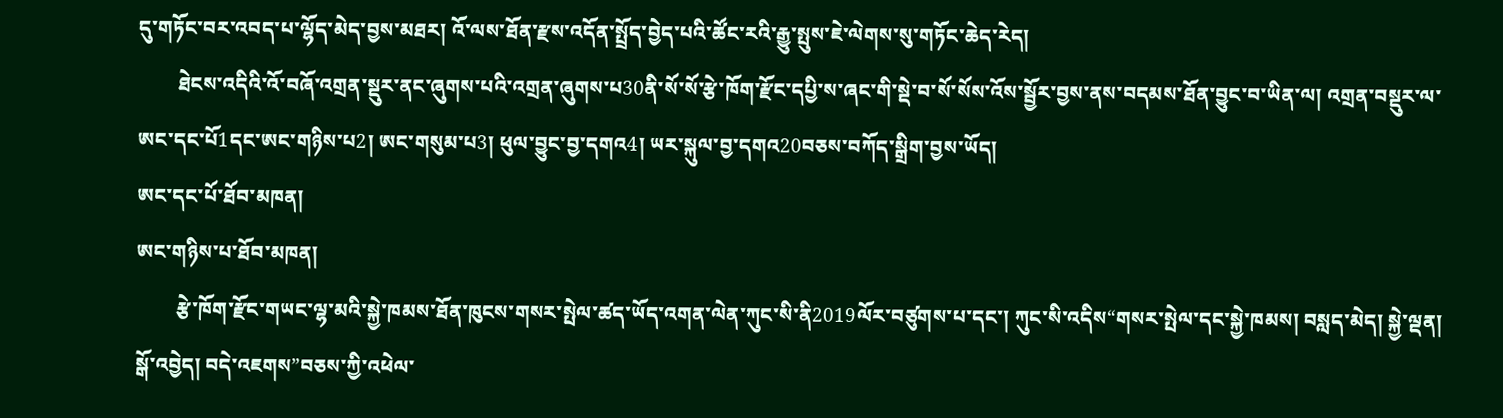དུ་གཏོང་བར་འབད་པ་ལྷོད་མེད་བྱས་མཐར། འོ་ལས་ཐོན་རྫས་འདོན་སྤྲོད་བྱེད་པའི་ཚོང་རའི་རྒྱུ་སྤུས་ཇེ་ལེགས་སུ་གཏོང་ཆེད་རེད།
        ཐེངས་འདིའི་འོ་བཞོ་འགྲན་སྡུར་ནང་ཞུགས་པའི་འགྲན་ཞུགས་པ30ནི་སོ་སོ་རྩེ་ཁོག་རྫོང་དཔྱི་ས་ཞང་གི་སྡེ་བ་སོ་སོས་འོས་སྦྱོར་བྱས་ནས་བདམས་ཐོན་བྱུང་བ་ཡིན་ལ། འགྲན་བསྡུར་ལ་ཨང་དང་པོ1དང་ཨང་གཉིས་པ2། ཨང་གསུམ་པ3། ཕུལ་བྱུང་བྱ་དགའ4། ཡར་སྐུལ་བྱ་དགའ20བཅས་བཀོད་སྒྲིག་བྱས་ཡོད།
ཨང་དང་པོ་ཐོབ་མཁན།
ཨང་གཉིས་པ་ཐོབ་མཁན།
        རྩེ་ཁོག་རྫོང་གཡང་ལྷ་མའི་སྐྱེ་ཁམས་ཐོན་ཁུངས་གསར་སྤེལ་ཚད་ཡོད་འགན་ལེན་ཀུང་སི་ནི2019ལོར་བཙུགས་པ་དང་། ཀུང་སི་འདིས“གསར་སྤེལ་དང་སྐྱེ་ཁམས། བསླད་མེད། སྐྱེ་ལྡན། སྒོ་འབྱེད། བདེ་འཇགས”བཅས་ཀྱི་འཕེལ་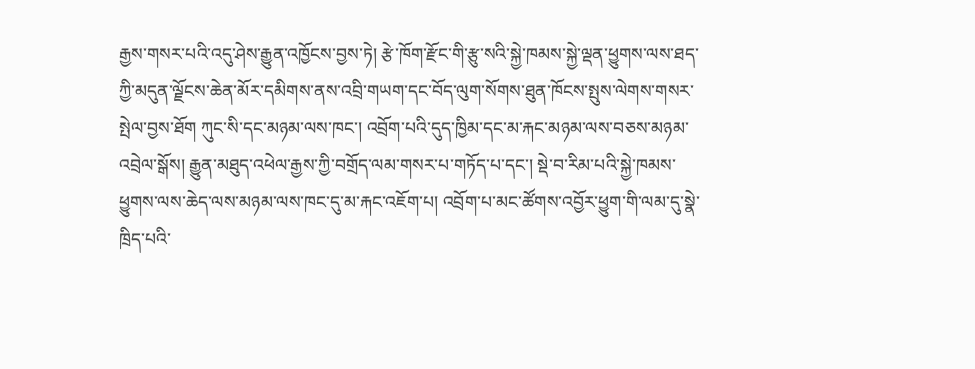རྒྱས་གསར་པའི་འདུ་ཤེས་རྒྱུན་འཁྱོངས་བྱས་ཏེ། རྩེ་ཁོག་རྫོང་གི་རྩུ་སའི་སྐྱེ་ཁམས་སྐྱེ་ལྡན་ཕྱུགས་ལས་ཐད་ཀྱི་མདུན་ལྗོངས་ཆེན་མོར་དམིགས་ནས་འབྲི་གཡག་དང་བོད་ལུག་སོགས་ཐུན་ཁོངས་སྤུས་ལེགས་གསར་སྤེལ་བྱས་ཐོག ཀུང་སི་དང་མཉམ་ལས་ཁང་། འབྲོག་པའི་དུད་ཁྱིམ་དང་མ་རྐང་མཉམ་ལས་བཅས་མཉམ་འབྲེལ་སྒོས། རྒྱུན་མཐུད་འཕེལ་རྒྱས་ཀྱི་བགྲོད་ལམ་གསར་པ་གཏོད་པ་དང་། སྡེ་བ་རིམ་པའི་སྐྱེ་ཁམས་ཕྱུགས་ལས་ཆེད་ལས་མཉམ་ལས་ཁང་དུ་མ་རྐང་འཇོག་པ། འབྲོག་པ་མང་ཚོགས་འབྱོར་ཕྱུག་གི་ལམ་དུ་སྣེ་ཁྲིད་པའི་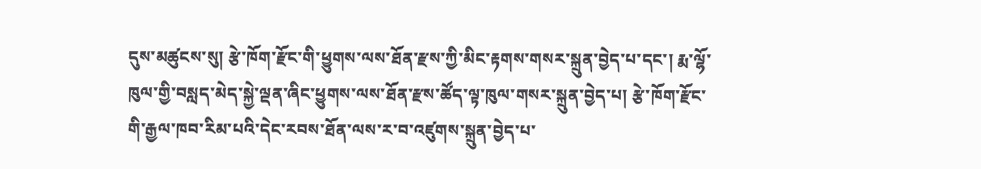དུས་མཚུངས་སུ། རྩེ་ཁོག་རྫོང་གི་ཕྱུགས་ལས་ཐོན་རྫས་ཀྱི་མིང་རྟགས་གསར་སྐྲུན་བྱེད་པ་དང་། རྨ་ལྷོ་ཁུལ་གྱི་བསླད་མེད་སྐྱེ་ལྡན་ཞིང་ཕྱུགས་ལས་ཐོན་རྫས་ཚོད་ལྟ་ཁུལ་གསར་སྐྲུན་བྱེད་པ། རྩེ་ཁོག་རྫོང་གི་རྒྱལ་ཁབ་རིམ་པའི་དེང་རབས་ཐོན་ལས་ར་བ་འཛུགས་སྐྲུན་བྱེད་པ་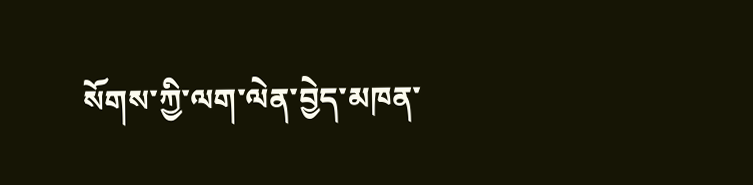སོགས་ཀྱི་ལག་ལེན་བྱེད་མཁན་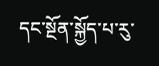དང་སྔོན་སྐྱོད་པ་རུ་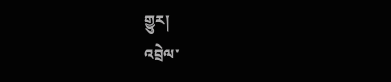གྱུར།
འབྲེལ་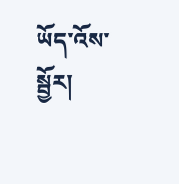ཡོད་འོས་སྦྱོར།